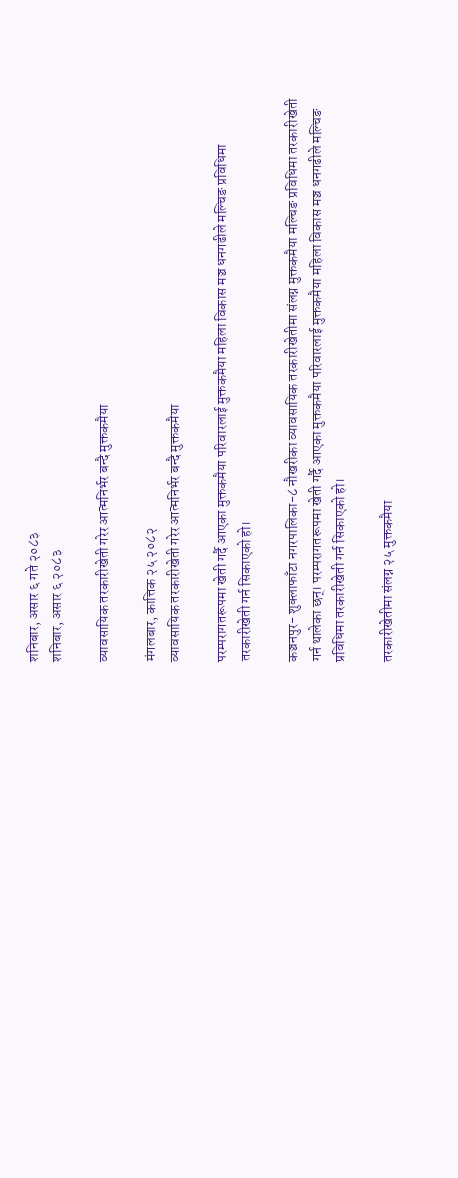शनिबार, असार ६ गते २०८३
शनिबार, असार ६ २०८३

व्यावसायिक तरकारीखेती गरेर आत्मनिर्भर बन्दै मुक्तकमैया

मंगलबार, कात्तिक २५ २०८२
व्यावसायिक तरकारीखेती गरेर आत्मनिर्भर बन्दै मुक्तकमैया

परम्परागतरूपमा खेती गर्दै आएका मुक्तकमैया परिवारलाई मुक्तकमैया महिला विकास मञ्च धनगढीले मल्चिङ प्रविधिमा तरकारीखेती गर्न सिकाएको हो।

कञ्चनपुर- शुक्लाफाँटा नगरपालिका-८ नौखरीका व्यावसायिक तरकारीखेतीमा संलग्न मुक्तकमैया मल्चिङ प्रविधिमा तरकारीखेती गर्न थालेका छन्। परम्परागतरूपमा खेती गर्दै आएका मुक्तकमैया परिवारलाई मुक्तकमैया महिला विकास मञ्च धनगढीले मल्चिङ प्रविधिमा तरकारीखेती गर्न सिकाएको हो।

तरकारीखेतीमा संलग्न २५ मुक्तकमैया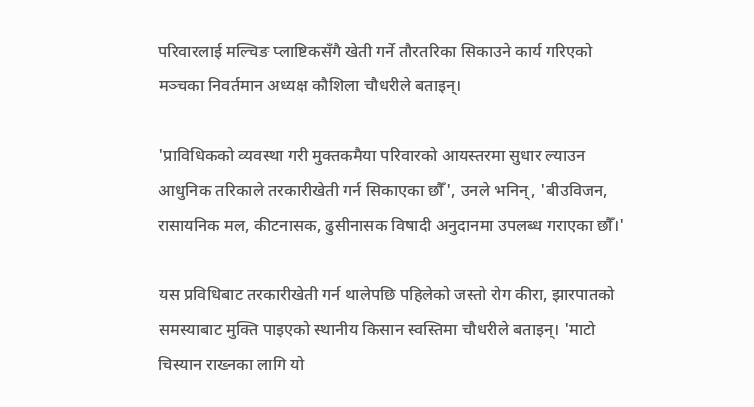परिवारलाई मल्चिङ प्लाष्टिकसँगै खेती गर्ने तौरतरिका सिकाउने कार्य गरिएको मञ्चका निवर्तमान अध्यक्ष कौशिला चौधरीले बताइन्।

'प्राविधिकको व्यवस्था गरी मुक्तकमैया परिवारको आयस्तरमा सुधार ल्याउन आधुनिक तरिकाले तरकारीखेती गर्न सिकाएका छौँ', उनले भनिन्, 'बीउविजन, रासायनिक मल, कीटनासक, ढुसीनासक विषादी अनुदानमा उपलब्ध गराएका छौँ।'

यस प्रविधिबाट तरकारीखेती गर्न थालेपछि पहिलेको जस्तो रोग कीरा, झारपातको समस्याबाट मुक्ति पाइएको स्थानीय किसान स्वस्तिमा चौधरीले बताइन्। 'माटो चिस्यान राख्नका लागि यो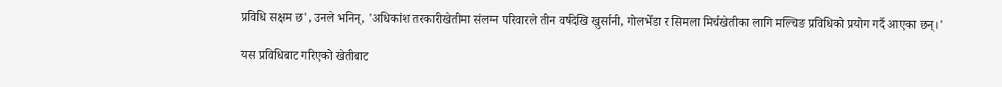प्रविधि सक्षम छ', उनले भनिन्, 'अधिकांश तरकारीखेतीमा संलग्न परिवारले तीन वर्षदेखि खुर्सानी, गोलभेँडा र सिमला मिर्चखेतीका लागि मल्चिङ प्रविधिको प्रयोग गर्दै आएका छन्।'

यस प्रविधिबाट गरिएको खेतीबाट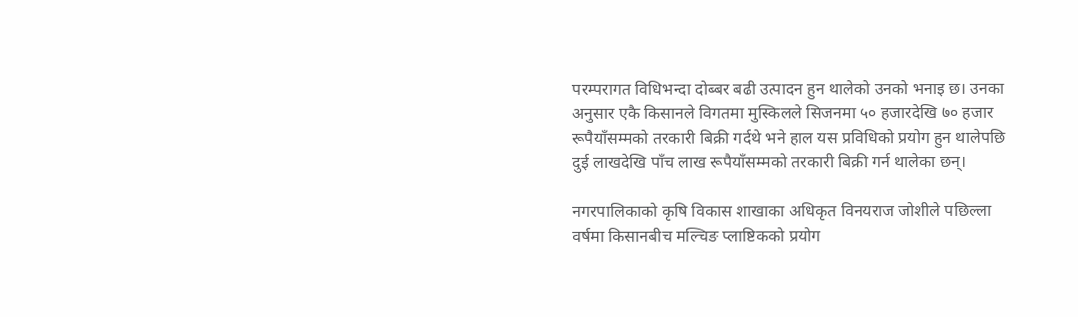परम्परागत विधिभन्दा दोब्बर बढी उत्पादन हुन थालेको उनको भनाइ छ। उनका अनुसार एकै किसानले विगतमा मुस्किलले सिजनमा ५० हजारदेखि ७० हजार रूपैयाँसम्मको तरकारी बिक्री गर्दथे भने हाल यस प्रविधिको प्रयोग हुन थालेपछि दुई लाखदेखि पाँच लाख रूपैयाँसम्मको तरकारी बिक्री गर्न थालेका छन्।

नगरपालिकाको कृषि विकास शाखाका अधिकृत विनयराज जोशीले पछिल्ला वर्षमा किसानबीच मल्चिङ प्लाष्टिकको प्रयोग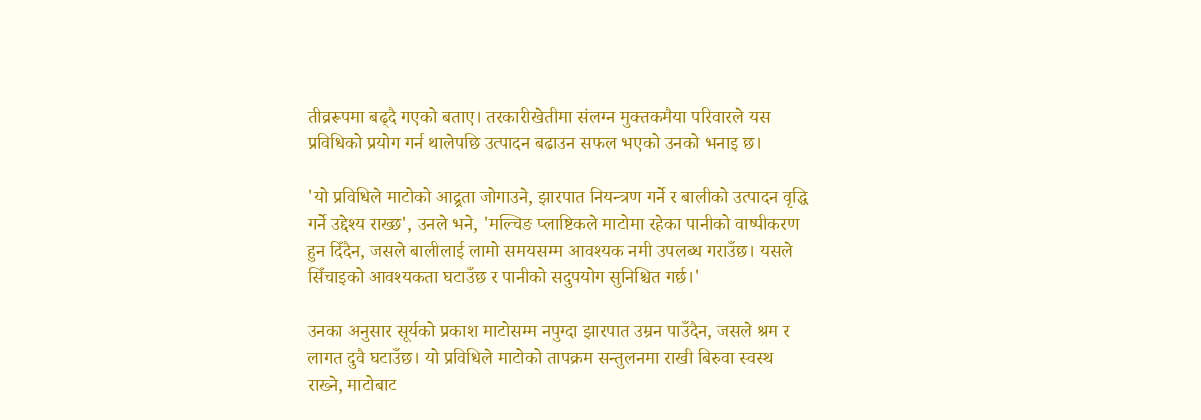तीव्ररूपमा बढ्दै गएको बताए। तरकारीखेतीमा संलग्न मुक्तकमैया परिवारले यस प्रविधिको प्रयोग गर्न थालेपछि उत्पादन बढाउन सफल भएको उनको भनाइ छ।

'यो प्रविधिले माटोको आद्र्रता जोगाउने, झारपात नियन्त्रण गर्ने र बालीको उत्पादन वृद्धि गर्ने उद्देश्य राख्छ', उनले भने, 'मल्चिङ प्लाष्टिकले माटोमा रहेका पानीको वाष्पीकरण हुन दिँदैन, जसले बालीलाई लामो समयसम्म आवश्यक नमी उपलब्ध गराउँछ। यसले सिँचाइको आवश्यकता घटाउँछ र पानीको सदुपयोग सुनिश्चित गर्छ।'

उनका अनुसार सूर्यको प्रकाश माटोसम्म नपुग्दा झारपात उम्रन पाउँदैन, जसले श्रम र लागत दुवै घटाउँछ। यो प्रविधिले माटोको तापक्रम सन्तुलनमा राखी बिरुवा स्वस्थ राख्ने, माटोबाट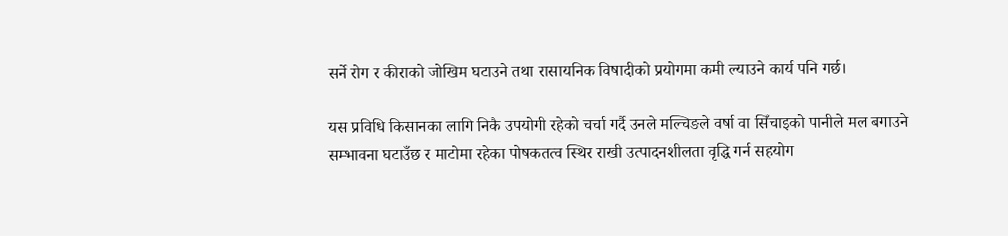सर्ने रोग र कीराको जोखिम घटाउने तथा रासायनिक विषादीको प्रयोगमा कमी ल्याउने कार्य पनि गर्छ।

यस प्रविधि किसानका लागि निकै उपयोगी रहेको चर्चा गर्दै उनले मल्चिङले वर्षा वा सिँचाइको पानीले मल बगाउने सम्भावना घटाउँछ र माटोमा रहेका पोषकतत्व स्थिर राखी उत्पादनशीलता वृद्धि गर्न सहयोग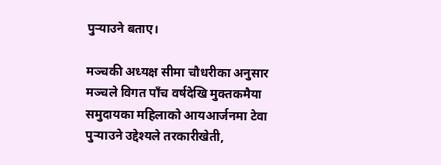पुर्‍याउने बताए।

मञ्चकी अध्यक्ष सीमा चौधरीका अनुसार मञ्चले विगत पाँच वर्षदेखि मुक्तकमैया समुदायका महिलाको आयआर्जनमा टेवा पुर्‍याउने उद्देश्यले तरकारीखेती,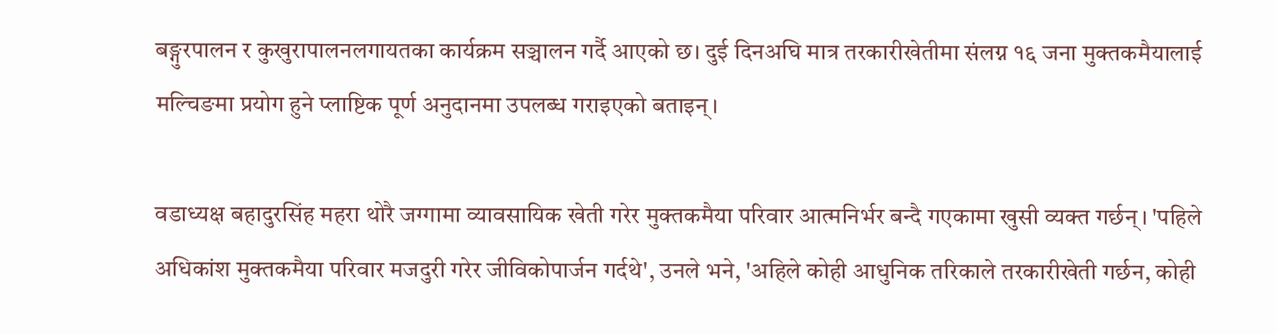बङ्गुरपालन र कुखुरापालनलगायतका कार्यक्रम सञ्चालन गर्दै आएको छ। दुई दिनअघि मात्र तरकारीखेतीमा संलग्न १६ जना मुक्तकमैयालाई मल्चिङमा प्रयोग हुने प्लाष्टिक पूर्ण अनुदानमा उपलब्ध गराइएको बताइन्।

वडाध्यक्ष बहादुरसिंह महरा थोरै जग्गामा व्यावसायिक खेती गरेर मुक्तकमैया परिवार आत्मनिर्भर बन्दै गएकामा खुसी व्यक्त गर्छन्। 'पहिले अधिकांश मुक्तकमैया परिवार मजदुरी गरेर जीविकोपार्जन गर्दथे', उनले भने, 'अहिले कोही आधुनिक तरिकाले तरकारीखेती गर्छन, कोही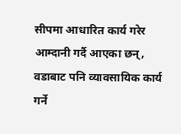सीपमा आधारित कार्य गरेर आम्दानी गर्दै आएका छन्, वडाबाट पनि व्यावसायिक कार्य गर्ने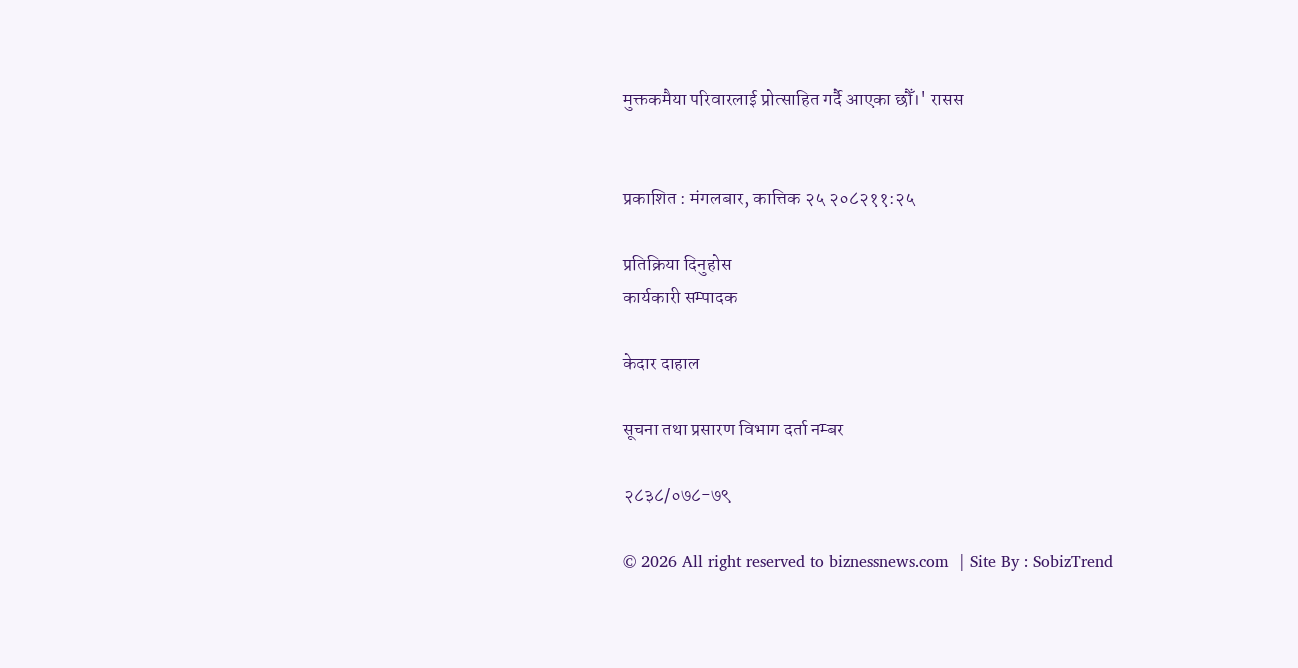मुक्तकमैया परिवारलाई प्रोत्साहित गर्दै आएका छौँ।' रासस


प्रकाशित : मंगलबार, कात्तिक २५ २०८२११:२५

प्रतिक्रिया दिनुहोस
कार्यकारी सम्पादक

केदार दाहाल

सूचना तथा प्रसारण विभाग दर्ता नम्बर

२८३८/०७८-७९

© 2026 All right reserved to biznessnews.com  | Site By : SobizTrend